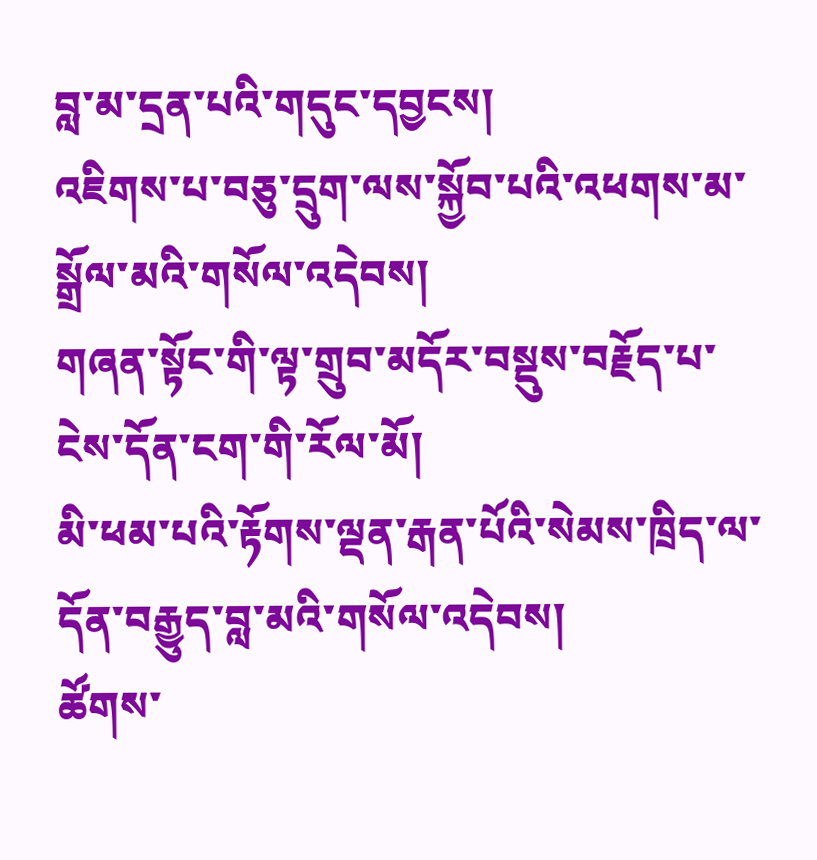བླ་མ་དྲན་པའི་གདུང་དབྱངས།
འཇིགས་པ་བཅུ་དྲུག་ལས་སྐྱོབ་པའི་འཕགས་མ་སྒྲོལ་མའི་གསོལ་འདེབས།
གཞན་སྟོང་གི་ལྟ་གྲུབ་མདོར་བསྡུས་བརྗོད་པ་ངེས་དོན་ངག་གི་རོལ་མོ།
མི་ཕམ་པའི་རྟོགས་ལྡན་རྒན་པོའི་སེམས་ཁྲིད་ལ་དོན་བརྒྱུད་བླ་མའི་གསོལ་འདེབས།
ཚོགས་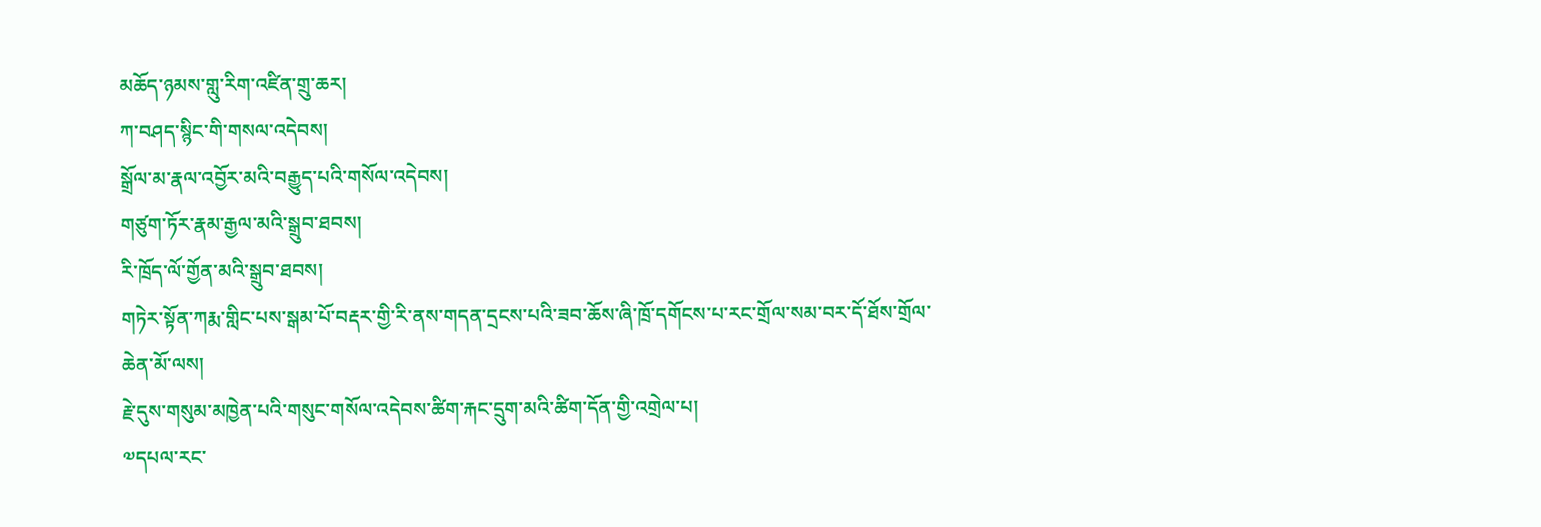མཆོད་ཉམས་གླུ་རིག་འཛིན་གྲུ་ཆར།
ཀ་བཤད་སྙིང་གི་གསལ་འདེབས།
སྒྲོལ་མ་རྣལ་འབྱོར་མའི་བརྒྱུད་པའི་གསོལ་འདེབས།
གཙུག་ཏོར་རྣམ་རྒྱལ་མའི་སྒྲུབ་ཐབས།
རི་ཁྲོད་ལོ་གྱོན་མའི་སྒྲུབ་ཐབས།
གཏེར་སྟོན་ཀརྨ་གླིང་པས་སྒམ་པོ་བརྡར་གྱི་རི་ནས་གདན་དྲངས་པའི་ཟབ་ཆོས་ཞི་ཁྲོ་དགོངས་པ་རང་གྲོལ་སམ་བར་དོ་ཐོས་གྲོལ་ཆེན་མོ་ལས།
རྗེ་དུས་གསུམ་མཁྱེན་པའི་གསུང་གསོལ་འདེབས་ཚིག་རྐང་དྲུག་མའི་ཚིག་དོན་གྱི་འགྲེལ་པ།
༧དཔལ་རང་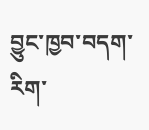བྱུང་ཁྱབ་བདག་རིག་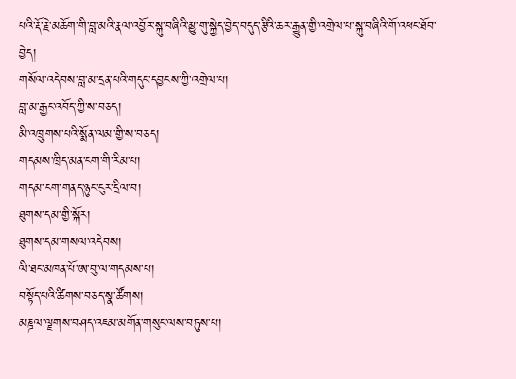པའི་རྡོ་རྗེ་མཆོག་གི་བླ་མའི་རྣལ་འབྱོར་སྐུ་བཞིའི་མྱུ་གུ་སྐྱེད་བྱེད་བདུད་རྩིའི་ཆར་རྒྱུན་གྱི་འགྲེལ་པ་སྐུ་བཞིའི་གོ་འཕང་ཐོབ་བྱེད།
གསོལ་འདེབས་བླ་མ་དྲན་པའི་གདུང་དབྱངས་ཀྱི་འགྲེལ་པ།
བླ་མ་རྒྱང་འབོད་ཀྱི་ས་བཅད།
མི་འཁྲུགས་པའི་སྨོན་ལམ་གྱི་ས་བཅད།
གདམས་ཁྲིད་མན་ངག་གི་རིམ་པ།
གདམ་ངག་གནད་ཉུང་ངུར་དྲིལ་བ།
ཐུགས་དམ་གྱི་སྐོར།
ཐུགས་དམ་གསལ་འདེབས།
ལི་ཐང་མཁན་པོ་ཨ་བུ་ལ་གདམས་པ།
བསྟོད་པའི་ཚིགས་བཅད་སྣ་ཚོགས།
མཎྜལ་ལྗགས་བཤད་འཇམ་མགོན་གསུང་ལས་བཏུས་པ།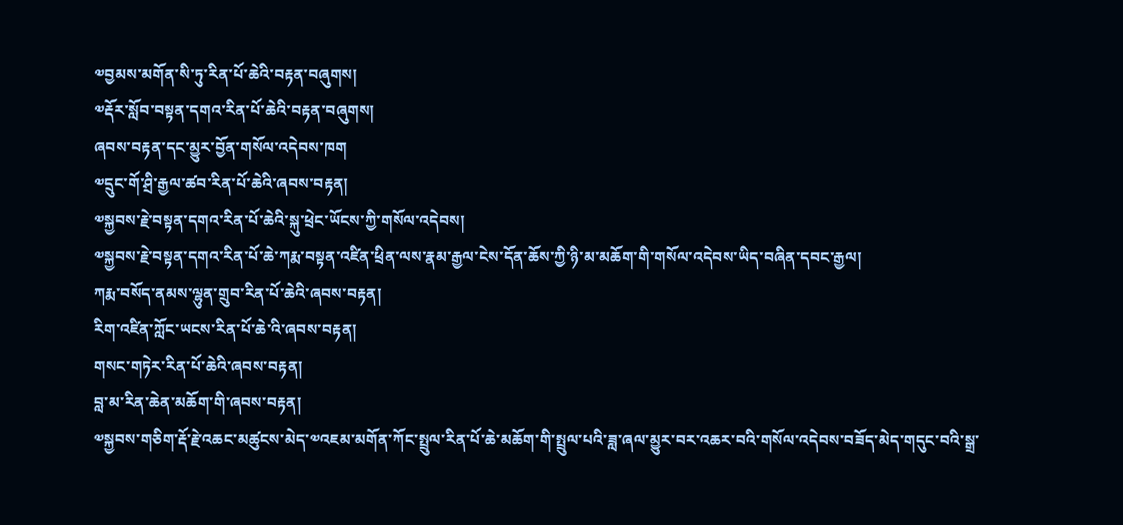༧བྱམས་མགོན་སི་ཏུ་རིན་པོ་ཆེའི་བརྟན་བཞུགས།
༧རྡོར་སློབ་བསྟན་དགའ་རིན་པོ་ཆེའི་བརྟན་བཞུགས།
ཞབས་བརྟན་དང་མྱུར་བྱོན་གསོལ་འདེབས་ཁག
༧དྲུང་གོ་ཤྲི་རྒྱལ་ཚབ་རིན་པོ་ཆེའི་ཞབས་བརྟན།
༧སྐྱབས་རྗེ་བསྟན་དགའ་རིན་པོ་ཆེའི་སྐུ་ཕྲེང་ཡོངས་ཀྱི་གསོལ་འདེབས།
༧སྐྱབས་རྗེ་བསྟན་དགའ་རིན་པོ་ཆེ་ཀརྨ་བསྟན་འཛིན་ཕྲིན་ལས་རྣམ་རྒྱལ་ངེས་དོན་ཆོས་ཀྱི་ཉི་མ་མཆོག་གི་གསོལ་འདེབས་ཡིད་བཞིན་དབང་རྒྱལ།
ཀརྨ་བསོད་ནམས་ལྷུན་གྲུབ་རིན་པོ་ཆེའི་ཞབས་བརྟན།
རིག་འཛིན་ཀློང་ཡངས་རིན་པོ་ཆེ་འི་ཞབས་བརྟན།
གསང་གཏེར་རིན་པོ་ཆེའི་ཞབས་བརྟན།
བླ་མ་རིན་ཆེན་མཆོག་གི་ཞབས་བརྟན།
༧སྐྱབས་གཅིག་རྡོ་རྗེ་འཆང་མཚུངས་མེད་༧འཇམ་མགོན་ཀོང་སྤྲུལ་རིན་པོ་ཆེ་མཆོག་གི་སྤྲུལ་པའི་ཟླ་ཞལ་མྱུར་བར་འཆར་བའི་གསོལ་འདེབས་བཟོད་མེད་གདུང་བའི་སྒྲ་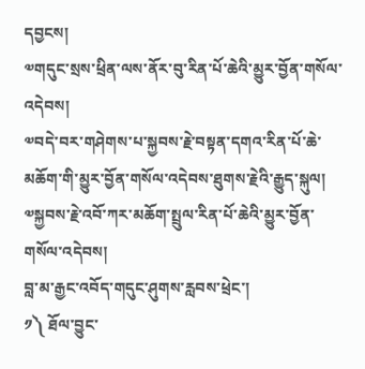དབྱངས།
༧གདུང་སྲས་ཕྲིན་ལས་ནོར་བུ་རིན་པོ་ཆེའི་མྱུར་བྱོན་གསོལ་འདེབས།
༧བདེ་བར་གཤེགས་པ་སྐྱབས་རྗེ་བསྟན་དགའ་རིན་པོ་ཆེ་མཆོག་གི་མྱུར་བྱོན་གསོལ་འདེབས་ཐུགས་རྗེའི་རྒྱུད་སྐུལ།
༧སྐྱབས་རྗེ་འབོ་ཀར་མཆོག་སྤྲུལ་རིན་པོ་ཆེའི་མྱུར་བྱོན་གསོལ་འདེབས།
བླ་མ་རྒྱང་འབོད་གདུང་ཤུགས་རླབས་ཕྲེང་།
༡༽ ཐོལ་བྱུང་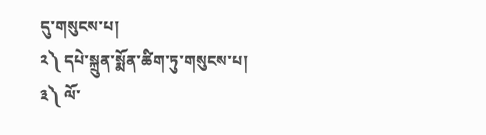དུ་གསུངས་པ།
༢༽ དཔེ་སྐྲུན་སྨོན་ཚིག་ཏུ་གསུངས་པ།
༣༽ ལོ་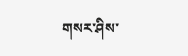གསར་ཤིས་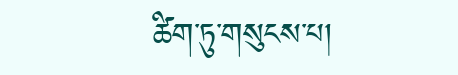ཚིག་ཏུ་གསུངས་པ།